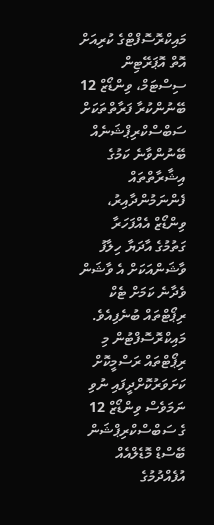މައިކްރޮސޮފްޓްގެ ކުރިއަށް އޮތް އޮޕަރޭޓިން ސިސްޓަމް، ވިންޑޯޒް 12 ބޭނުންކުރާ ފަރާތްތަކަށް ސަބްސްކްރިޕްޝަނެއް ބޭނުންވާނެ ކަމުގެ އިޝާރާތްތައް ފެންނަމުންދާއިރު، ވިންޑޯޒް އެއްފަހަރާ ގަތުމުގެ އާދަޔާ ހިލާފު ވާޝަންއަކަށް އެ ވާޝަން ވެދާނެ ކަމަށް ޓެކް ރިޕޯޓްތައް ބުނެފިއެވެ.
މައިކްރޮސޮފްޓުން މި ރިޕޯޓްތައް ރަސްމީކޮށް ކަށަވަރުކޮށްދީފައި ނުވި ނަމަވެސް ވިންޑޯޒް 12 ގެ ސަބްސްކްރިޕްޝަން ބޭސްޑް މޮޑެލްއެއް އުފެއްދުމުގެ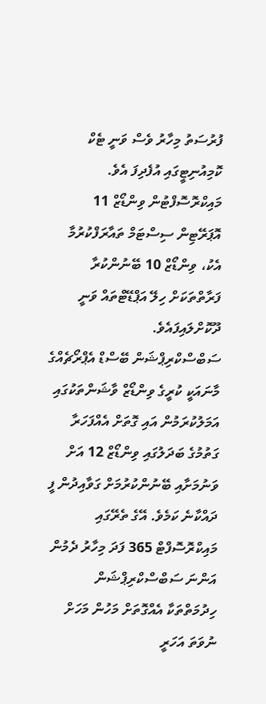ފުރުސަތު މިހާރު ވެސް ވަނީ ޓެކް ކޮމިއުނިޓީގައި އުފެދިފަ އެވެ. މައިކްރޮސޮފްޓުން ވިންޑޯޒް 11 އޮޕަރޭޓިން ސިސްޓަމް ތައާރަފްކުރުމާ އެކު، ވިންޑޯޒް 10 ބޭނުންކުރާ ފަރާތްތަކަށް ހިލޭ އަޕްޑޭޓްތައް ވަނީ ދޫކޮށްލައިފައެވެ.
ސަބްސްކްރިޕްޝަން ބޭސްޑް އެޕްރޯޗެއްގެ މާނައަކީ ކުރީގެ ވިންޑޯޒް ވާޝަންތަކުގައި އަމަލުކުރަމުން އައި ގޮތަށް އެއްފަހަރާ ގަތުމުގެ ބަދަލުގައި ވިންޑޯޒް 12 އަށް ވަނުމަށާއި ބޭނުންކުރުމަށް ގަވާއިދުން ފީ ދައްކާނެ ކަމެވެ. އޭގެ ތެރޭގައި މައިކްރޮސޮފްޓް 365 ފަދަ މިހާރު ދެމުން އަންނަ ސަބްސްކްރިޕްޝަން ހިދުމަތްތަކާ އެއްގޮތަށް މަހުން މަހަށް ނުވަތަ އަހަރީ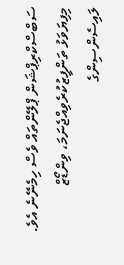ސަބްސްކްރިޕްޝަން ޕްލޭންތައް ވެސް ހިމެނޭނެ އެވެ.
މިފިޔަވަޅު ތަންފީޒުކުރެވިއްޖެނަމަ، ވިންޑޯޒް ލައިސެންސިންގެ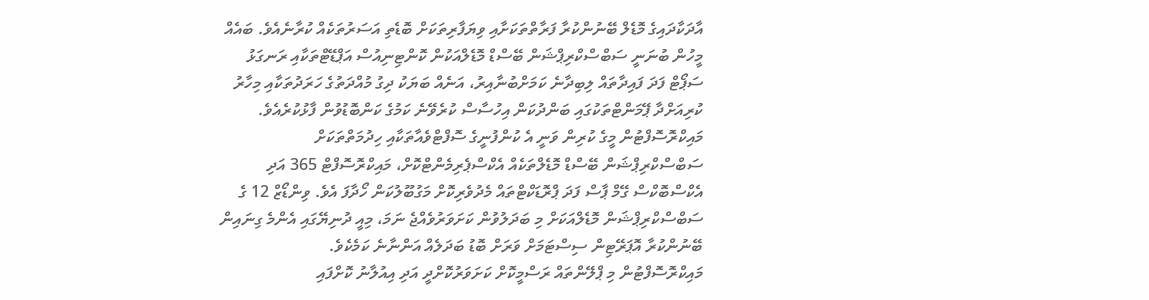އާދަކާދައިގެ މޮޑެލް ބޭނުންކުރާ ފަރާތްތަކަށާއި ވިޔަފާރިތަކަށް ބޮޑެތި އަސަރުތަކެއް ކުރާނެއެވެ. ބައެއް މީހުން ބުނަނީ ސަބްސްކްރިޕްޝަން ބޭސްޑް މޮޑެލްއަކުން ކޮންޓިނިއުސް އަޕްޑޭޓްތަކާއި ރަނގަޅު ސަޕޯޓް ފަދަ ފައިދާތައް ލިބިދާނެ ކަމަށްބުނާއިރު، އަނެއް ބަޔަކު ދިގު މުއްދަތުގެ ހަރަދުތަކާއި މިހާރު ކުރިއަށްދާ ޕޭމަންޓްތަކުގައި ބަންދުކަން އިހުސާސް ކުރެވޭނެ ކަމުގެ ކަންބޮޑުވުން ފާޅުކުރެއެވެ.
މައިކްރޮސޮފްޓުން މީގެ ކުރިން ވަނީ އެ ކުންފުނީގެ ސޮފްޓްވެއާތަކާއި ހިދުމަތްތަކަށް ސަބްސްކްރިޕްޝަން ބޭސްޑް މޮޑެލްތަކެއް އެކްސްޕެރިމެންޓްކޮށް، މައިކްރޮސޮފްޓް 365 އަދި އެކްސްބޮކްސް ގޭމް ޕާސް ފަދަ ޕްރޮޑަކްޓްތައް މެދުވެރިކޮށް މަގުބޫލުކަން ހޯދާފަ އެވެ. ވިންޑޯޒް 12 ގެ ސަބްސްކްރިޕްޝަން މޮޑެލްއަކަށް މި ބަދަލުވުން ކަށަވަރުވެއްޖެ ނަމަ، މިއީ ދުނިޔޭގައި އެންމެ ގިނައިން ބޭނުންކުރާ އޮޕަރޭޓިން ސިސްޓަމަށް ވަރަށް ބޮޑު ބަދަލެއް އަންނާނެ ކަމެކެވެ.
މައިކްރޮސޮފްޓުން މި ޕްލޭންތައް ރަސްމީކޮށް ކަށަވަރުކޮށްދީ އަދި އިއުލާނު ކޮށްފައި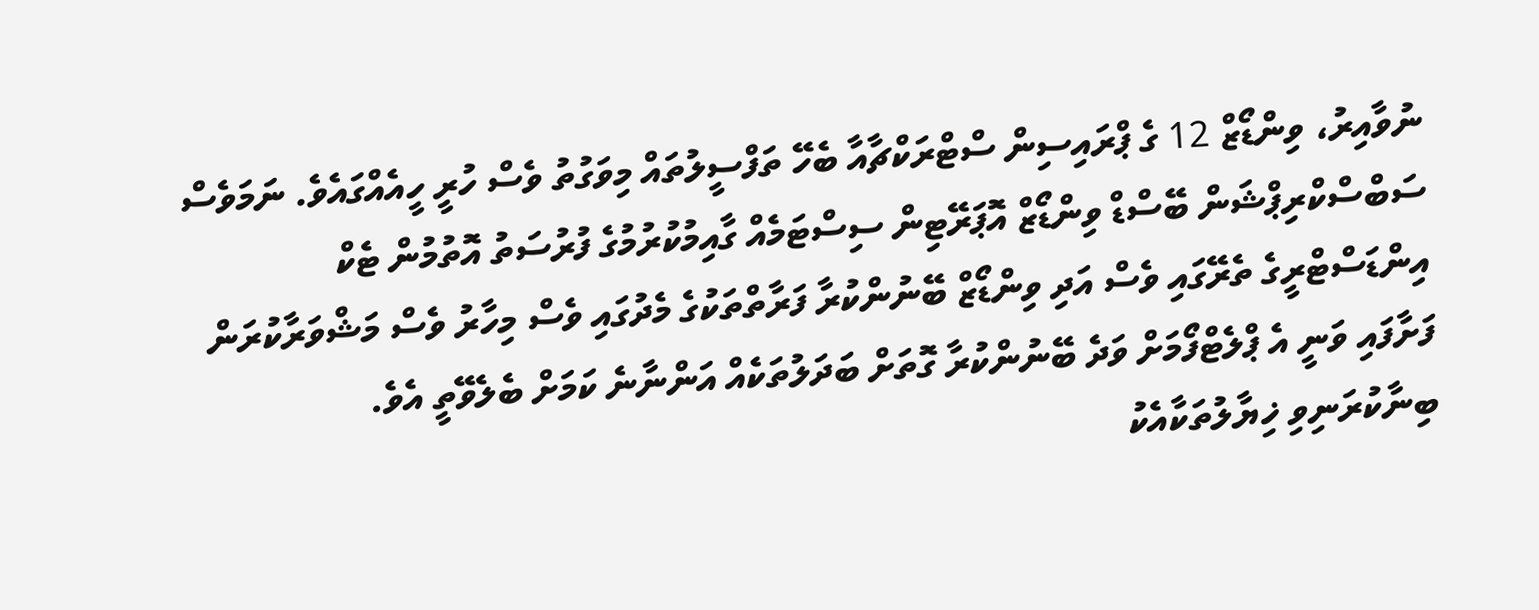ނުވާއިރު، ވިންޑޯޒް 12 ގެ ޕްރައިސިން ސްޓްރަކްޗާއާ ބެހޭ ތަފްސީލުތައް މިވަގުތު ވެސް ހުރީ ހީއެއްގައެވެ. ނަމަވެސް ސަބްސްކްރިޕްޝަން ބޭސްޑް ވިންޑޯޒް އޮޕަރޭޓިން ސިސްޓަމެއް ގާއިމުކުރުމުގެ ފުރުސަތު އޮތުމުން ޓެކް އިންޑަސްޓްރީގެ ތެރޭގައި ވެސް އަދި ވިންޑޯޒް ބޭނުންކުރާ ފަރާތްތަކުގެ މެދުގައި ވެސް މިހާރު ވެސް މަޝްވަރާކުރަން ފަށާފައި ވަނީ އެ ޕްލެޓްފޯމަށް ވަދެ ބޭނުންކުރާ ގޮތަށް ބަދަލުތަކެއް އަންނާނެ ކަމަށް ބެލެވޭތީ އެވެ.
ބިނާކުރަނިވި ޚިޔާލުތަކާއެކު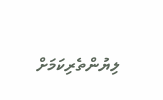ލިޔުންތެރިކަމަށް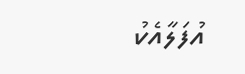އުފަލާއެކު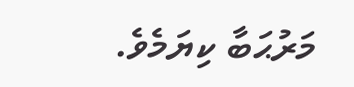މަރުޙަބާ ކިޔަމެވެ.